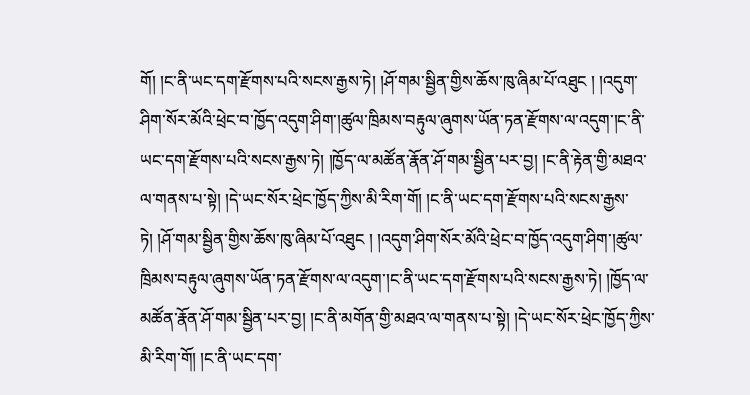གོ། །ང་ནི་ཡང་དག་རྫོགས་པའི་སངས་རྒྱས་ཏེ། །ཤོ་གམ་སྦྱིན་གྱིས་ཆོས་ཁུ་ཞིམ་པོ་འཐུང ། །འདུག་ཤིག་སོར་མོའི་ཕྲེང་བ་ཁྱོད་འདུག་ཤིག་།ཚུལ་ཁྲིམས་བརྟུལ་ཞུགས་ཡོན་ཏན་རྫོགས་ལ་འདུག་།ང་ནི་ཡང་དག་རྫོགས་པའི་སངས་རྒྱས་ཏེ། །ཁྱོད་ལ་མཚོན་རྣོན་ཤོ་གམ་སྦྱིན་པར་བྱ། །ང་ནི་རྟེན་གྱི་མཐའ་ལ་གནས་པ་སྟེ། །དེ་ཡང་སོར་ཕྲེང་ཁྱོད་ཀྱིས་མི་རིག་གོ། །ང་ནི་ཡང་དག་རྫོགས་པའི་སངས་རྒྱས་ཏེ། །ཤོ་གམ་སྦྱིན་གྱིས་ཆོས་ཁུ་ཞིམ་པོ་འཐུང ། །འདུག་ཤིག་སོར་མོའི་ཕྲེང་བ་ཁྱོད་འདུག་ཤིག་།ཚུལ་ཁྲིམས་བརྟུལ་ཞུགས་ཡོན་ཏན་རྫོགས་ལ་འདུག་།ང་ནི་ཡང་དག་རྫོགས་པའི་སངས་རྒྱས་ཏེ། །ཁྱོད་ལ་མཚོན་རྣོན་ཤོ་གམ་སྦྱིན་པར་བྱ། །ང་ནི་མགོན་གྱི་མཐའ་ལ་གནས་པ་སྟེ། །དེ་ཡང་སོར་ཕྲེང་ཁྱོད་ཀྱིས་མི་རིག་གོ། །ང་ནི་ཡང་དག་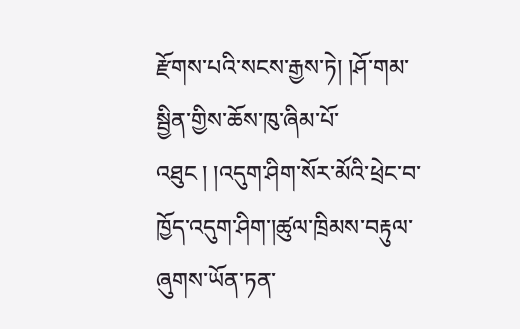རྫོགས་པའི་སངས་རྒྱས་ཏེ། །ཤོ་གམ་སྦྱིན་གྱིས་ཆོས་ཁུ་ཞིམ་པོ་འཐུང ། །འདུག་ཤིག་སོར་མོའི་ཕྲེང་བ་ཁྱོད་འདུག་ཤིག་།ཚུལ་ཁྲིམས་བརྟུལ་ཞུགས་ཡོན་ཏན་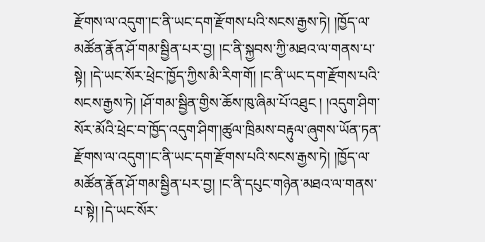རྫོགས་ལ་འདུག་།ང་ནི་ཡང་དག་རྫོགས་པའི་སངས་རྒྱས་ཏེ། །ཁྱོད་ལ་མཚོན་རྣོན་ཤོ་གམ་སྦྱིན་པར་བྱ། །ང་ནི་སྐྱབས་ཀྱི་མཐའ་ལ་གནས་པ་སྟེ། །དེ་ཡང་སོར་ཕྲེང་ཁྱོད་ཀྱིས་མི་རིག་གོ། །ང་ནི་ཡང་དག་རྫོགས་པའི་སངས་རྒྱས་ཏེ། །ཤོ་གམ་སྦྱིན་གྱིས་ཆོས་ཁུ་ཞིམ་པོ་འཐུང ། །འདུག་ཤིག་སོར་མོའི་ཕྲེང་བ་ཁྱོད་འདུག་ཤིག་།ཚུལ་ཁྲིམས་བརྟུལ་ཞུགས་ཡོན་ཏན་རྫོགས་ལ་འདུག་།ང་ནི་ཡང་དག་རྫོགས་པའི་སངས་རྒྱས་ཏེ། །ཁྱོད་ལ་མཚོན་རྣོན་ཤོ་གམ་སྦྱིན་པར་བྱ། །ང་ནི་དཔུང་གཉེན་མཐའ་ལ་གནས་པ་སྟེ། །དེ་ཡང་སོར་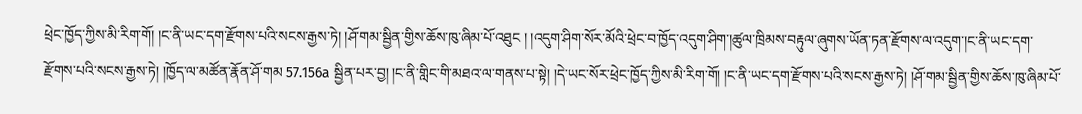ཕྲེང་ཁྱོད་ཀྱིས་མི་རིག་གོ། །ང་ནི་ཡང་དག་རྫོགས་པའི་སངས་རྒྱས་ཏེ། །ཤོ་གམ་སྦྱིན་གྱིས་ཆོས་ཁུ་ཞིམ་པོ་འཐུང ། །འདུག་ཤིག་སོར་མོའི་ཕྲེང་བ་ཁྱོད་འདུག་ཤིག་།ཚུལ་ཁྲིམས་བརྟུལ་ཞུགས་ཡོན་ཏན་རྫོགས་ལ་འདུག་།ང་ནི་ཡང་དག་རྫོགས་པའི་སངས་རྒྱས་ཏེ། །ཁྱོད་ལ་མཚོན་རྣོན་ཤོ་གམ 57.156a སྦྱིན་པར་བྱ། །ང་ནི་གླིང་གི་མཐའ་ལ་གནས་པ་སྟེ། །དེ་ཡང་སོར་ཕྲེང་ཁྱོད་ཀྱིས་མི་རིག་གོ། །ང་ནི་ཡང་དག་རྫོགས་པའི་སངས་རྒྱས་ཏེ། །ཤོ་གམ་སྦྱིན་གྱིས་ཆོས་ཁུ་ཞིམ་པོ་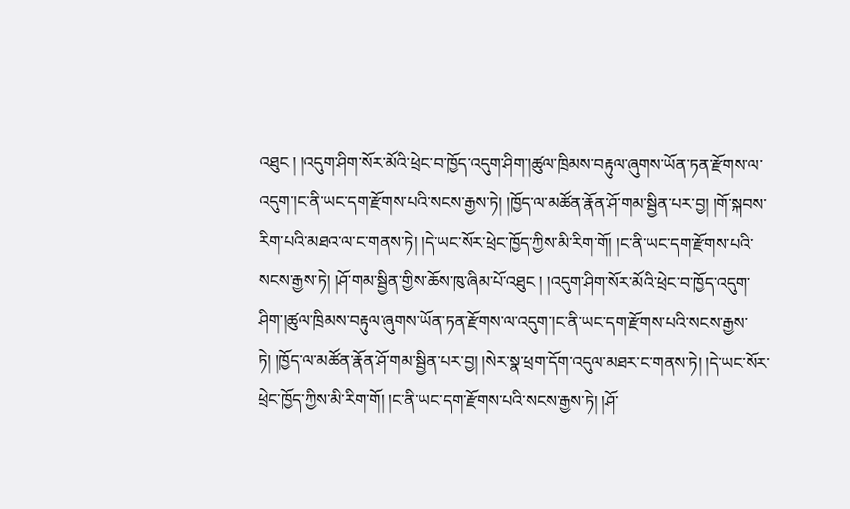འཐུང ། །འདུག་ཤིག་སོར་མོའི་ཕྲེང་བ་ཁྱོད་འདུག་ཤིག་།ཚུལ་ཁྲིམས་བརྟུལ་ཞུགས་ཡོན་ཏན་རྫོགས་ལ་འདུག་།ང་ནི་ཡང་དག་རྫོགས་པའི་སངས་རྒྱས་ཏེ། །ཁྱོད་ལ་མཚོན་རྣོན་ཤོ་གམ་སྦྱིན་པར་བྱ། །གོ་སྐབས་རིག་པའི་མཐའ་ལ་ང་གནས་ཏེ། །དེ་ཡང་སོར་ཕྲེང་ཁྱོད་ཀྱིས་མི་རིག་གོ། །ང་ནི་ཡང་དག་རྫོགས་པའི་སངས་རྒྱས་ཏེ། །ཤོ་གམ་སྦྱིན་གྱིས་ཆོས་ཁུ་ཞིམ་པོ་འཐུང ། །འདུག་ཤིག་སོར་མོའི་ཕྲེང་བ་ཁྱོད་འདུག་ཤིག་།ཚུལ་ཁྲིམས་བརྟུལ་ཞུགས་ཡོན་ཏན་རྫོགས་ལ་འདུག་།ང་ནི་ཡང་དག་རྫོགས་པའི་སངས་རྒྱས་ཏེ། །ཁྱོད་ལ་མཚོན་རྣོན་ཤོ་གམ་སྦྱིན་པར་བྱ། །སེར་སྣ་ཕྲག་དོག་འདུལ་མཐར་ང་གནས་ཏེ། །དེ་ཡང་སོར་ཕྲེང་ཁྱོད་ཀྱིས་མི་རིག་གོ། །ང་ནི་ཡང་དག་རྫོགས་པའི་སངས་རྒྱས་ཏེ། །ཤོ་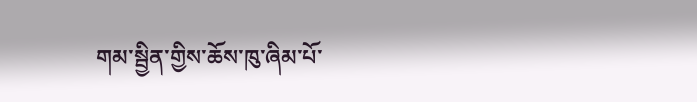གམ་སྦྱིན་གྱིས་ཆོས་ཁུ་ཞིམ་པོ་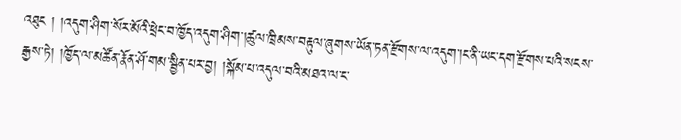འཐུང ། །འདུག་ཤིག་སོར་མོའི་ཕྲེང་བ་ཁྱོད་འདུག་ཤིག་།ཚུལ་ཁྲིམས་བརྟུལ་ཞུགས་ཡོན་ཏན་རྫོགས་ལ་འདུག་།ང་ནི་ཡང་དག་རྫོགས་པའི་སངས་རྒྱས་ཏེ། །ཁྱོད་ལ་མཚོན་རྣོན་ཤོ་གམ་སྦྱིན་པར་བྱ། །སྐོམ་པ་འདུལ་བའི་མཐའ་ལ་ང་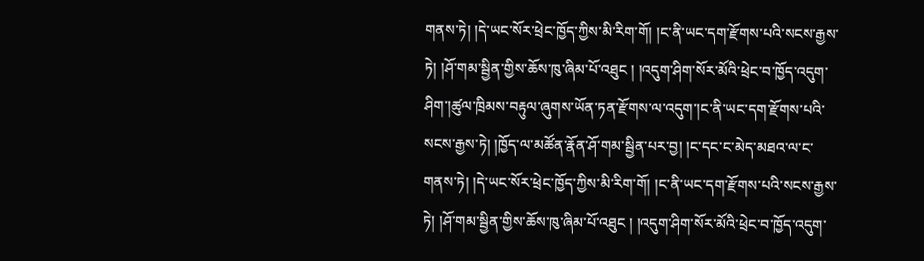གནས་ཏེ། །དེ་ཡང་སོར་ཕྲེང་ཁྱོད་ཀྱིས་མི་རིག་གོ། །ང་ནི་ཡང་དག་རྫོགས་པའི་སངས་རྒྱས་ཏེ། །ཤོ་གམ་སྦྱིན་གྱིས་ཆོས་ཁུ་ཞིམ་པོ་འཐུང ། །འདུག་ཤིག་སོར་མོའི་ཕྲེང་བ་ཁྱོད་འདུག་ཤིག་།ཚུལ་ཁྲིམས་བརྟུལ་ཞུགས་ཡོན་ཏན་རྫོགས་ལ་འདུག་།ང་ནི་ཡང་དག་རྫོགས་པའི་སངས་རྒྱས་ཏེ། །ཁྱོད་ལ་མཚོན་རྣོན་ཤོ་གམ་སྦྱིན་པར་བྱ། །ང་དང་ང་མེད་མཐའ་ལ་ང་གནས་ཏེ། །དེ་ཡང་སོར་ཕྲེང་ཁྱོད་ཀྱིས་མི་རིག་གོ། །ང་ནི་ཡང་དག་རྫོགས་པའི་སངས་རྒྱས་ཏེ། །ཤོ་གམ་སྦྱིན་གྱིས་ཆོས་ཁུ་ཞིམ་པོ་འཐུང ། །འདུག་ཤིག་སོར་མོའི་ཕྲེང་བ་ཁྱོད་འདུག་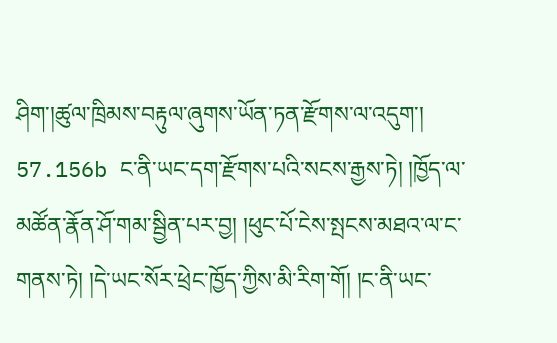ཤིག་།ཚུལ་ཁྲིམས་བརྟུལ་ཞུགས་ཡོན་ཏན་རྫོགས་ལ་འདུག་། 57.156b ང་ནི་ཡང་དག་རྫོགས་པའི་སངས་རྒྱས་ཏེ། །ཁྱོད་ལ་མཚོན་རྣོན་ཤོ་གམ་སྦྱིན་པར་བྱ། །ཕུང་པོ་ངེས་སྤངས་མཐའ་ལ་ང་གནས་ཏེ། །དེ་ཡང་སོར་ཕྲེང་ཁྱོད་ཀྱིས་མི་རིག་གོ། །ང་ནི་ཡང་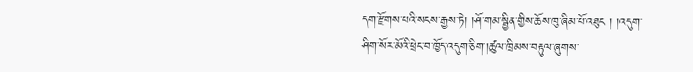དག་རྫོགས་པའི་སངས་རྒྱས་ཏེ། །ཤོ་གམ་སྦྱིན་གྱིས་ཆོས་ཁུ་ཞིམ་པོ་འཐུང ། །འདུག་ཤིག་སོར་མོའི་ཕྲེང་བ་ཁྱོད་འདུག་ཅིག་།ཚུལ་ཁྲིམས་བརྟུལ་ཞུགས་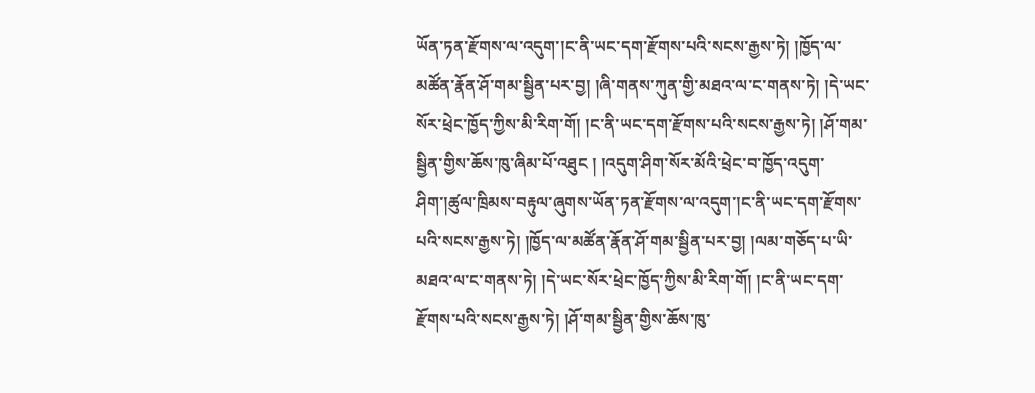ཡོན་ཏན་རྫོགས་ལ་འདུག་།ང་ནི་ཡང་དག་རྫོགས་པའི་སངས་རྒྱས་ཏེ། །ཁྱོད་ལ་མཚོན་རྣོན་ཤོ་གམ་སྦྱིན་པར་བྱ། །ཞི་གནས་ཀུན་གྱི་མཐའ་ལ་ང་གནས་ཏེ། །དེ་ཡང་སོར་ཕྲེང་ཁྱོད་ཀྱིས་མི་རིག་གོ། །ང་ནི་ཡང་དག་རྫོགས་པའི་སངས་རྒྱས་ཏེ། །ཤོ་གམ་སྦྱིན་གྱིས་ཆོས་ཁུ་ཞིམ་པོ་འཐུང ། །འདུག་ཤིག་སོར་མོའི་ཕྲེང་བ་ཁྱོད་འདུག་ཤིག་།ཚུལ་ཁྲིམས་བརྟུལ་ཞུགས་ཡོན་ཏན་རྫོགས་ལ་འདུག་།ང་ནི་ཡང་དག་རྫོགས་པའི་སངས་རྒྱས་ཏེ། །ཁྱོད་ལ་མཚོན་རྣོན་ཤོ་གམ་སྦྱིན་པར་བྱ། །ལམ་གཅོད་པ་ཡི་མཐའ་ལ་ང་གནས་ཏེ། །དེ་ཡང་སོར་ཕྲེང་ཁྱོད་ཀྱིས་མི་རིག་གོ། །ང་ནི་ཡང་དག་རྫོགས་པའི་སངས་རྒྱས་ཏེ། །ཤོ་གམ་སྦྱིན་གྱིས་ཆོས་ཁུ་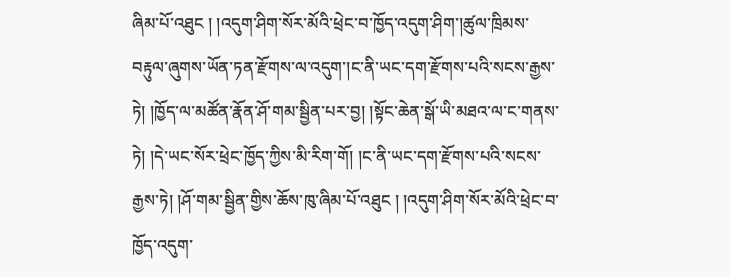ཞིམ་པོ་འཐུང ། །འདུག་ཤིག་སོར་མོའི་ཕྲེང་བ་ཁྱོད་འདུག་ཤིག་།ཚུལ་ཁྲིམས་བརྟུལ་ཞུགས་ཡོན་ཏན་རྫོགས་ལ་འདུག་།ང་ནི་ཡང་དག་རྫོགས་པའི་སངས་རྒྱས་ཏེ། །ཁྱོད་ལ་མཚོན་རྣོན་ཤོ་གམ་སྦྱིན་པར་བྱ། །སྟོང་ཆེན་སྒོ་ཡི་མཐའ་ལ་ང་གནས་ཏེ། །དེ་ཡང་སོར་ཕྲེང་ཁྱོད་ཀྱིས་མི་རིག་གོ། །ང་ནི་ཡང་དག་རྫོགས་པའི་སངས་རྒྱས་ཏེ། །ཤོ་གམ་སྦྱིན་གྱིས་ཆོས་ཁུ་ཞིམ་པོ་འཐུང ། །འདུག་ཤིག་སོར་མོའི་ཕྲེང་བ་ཁྱོད་འདུག་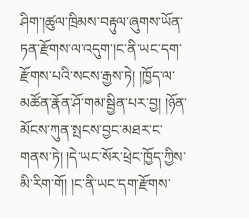ཤིག་།ཚུལ་ཁྲིམས་བརྟུལ་ཞུགས་ཡོན་ཏན་རྫོགས་ལ་འདུག་།ང་ནི་ཡང་དག་རྫོགས་པའི་སངས་རྒྱས་ཏེ། །ཁྱོད་ལ་མཚོན་རྣོན་ཤོ་གམ་སྦྱིན་པར་བྱ། །ཉོན་མོངས་ཀུན་སྤངས་བྱང་མཐར་ང་གནས་ཏེ། །དེ་ཡང་སོར་ཕྲེང་ཁྱོད་ཀྱིས་མི་རིག་གོ། །ང་ནི་ཡང་དག་རྫོགས་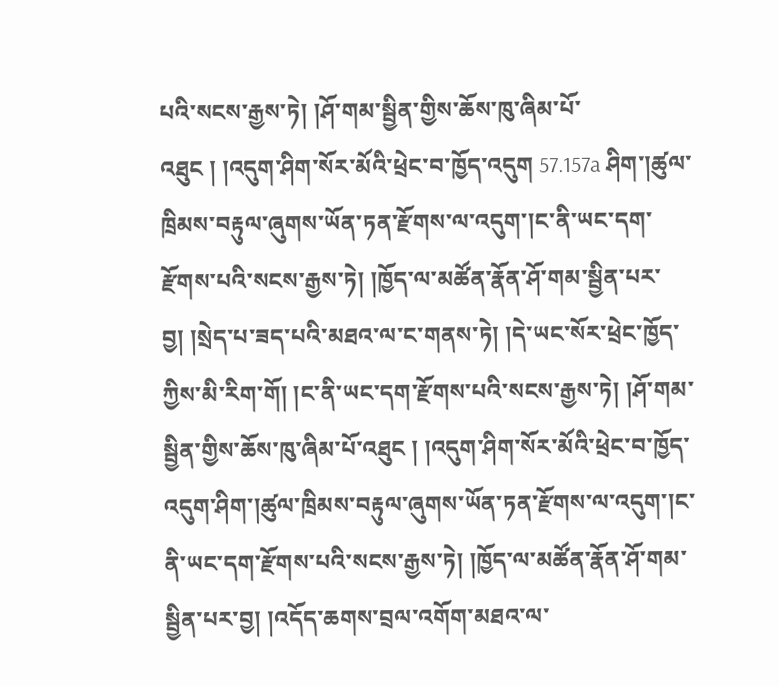པའི་སངས་རྒྱས་ཏེ། །ཤོ་གམ་སྦྱིན་གྱིས་ཆོས་ཁུ་ཞིམ་པོ་འཐུང ། །འདུག་ཤིག་སོར་མོའི་ཕྲེང་བ་ཁྱོད་འདུག 57.157a ཤིག་།ཚུལ་ཁྲིམས་བརྟུལ་ཞུགས་ཡོན་ཏན་རྫོགས་ལ་འདུག་།ང་ནི་ཡང་དག་རྫོགས་པའི་སངས་རྒྱས་ཏེ། །ཁྱོད་ལ་མཚོན་རྣོན་ཤོ་གམ་སྦྱིན་པར་བྱ། །སྲེད་པ་ཟད་པའི་མཐའ་ལ་ང་གནས་ཏེ། །དེ་ཡང་སོར་ཕྲེང་ཁྱོད་ཀྱིས་མི་རིག་གོ། །ང་ནི་ཡང་དག་རྫོགས་པའི་སངས་རྒྱས་ཏེ། །ཤོ་གམ་སྦྱིན་གྱིས་ཆོས་ཁུ་ཞིམ་པོ་འཐུང ། །འདུག་ཤིག་སོར་མོའི་ཕྲེང་བ་ཁྱོད་འདུག་ཤིག་།ཚུལ་ཁྲིམས་བརྟུལ་ཞུགས་ཡོན་ཏན་རྫོགས་ལ་འདུག་།ང་ནི་ཡང་དག་རྫོགས་པའི་སངས་རྒྱས་ཏེ། །ཁྱོད་ལ་མཚོན་རྣོན་ཤོ་གམ་སྦྱིན་པར་བྱ། །འདོད་ཆགས་བྲལ་འགོག་མཐའ་ལ་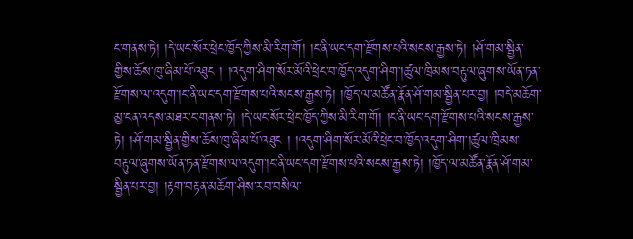ང་གནས་ཏེ། །དེ་ཡང་སོར་ཕྲེང་ཁྱོད་ཀྱིས་མི་རིག་གོ། །ང་ནི་ཡང་དག་རྫོགས་པའི་སངས་རྒྱས་ཏེ། །ཤོ་གམ་སྦྱིན་གྱིས་ཆོས་ཁུ་ཞིམ་པོ་འཐུང ། །འདུག་ཤིག་སོར་མོའི་ཕྲེང་བ་ཁྱོད་འདུག་ཤིག་།ཚུལ་ཁྲིམས་བརྟུལ་ཞུགས་ཡོན་ཏན་རྫོགས་ལ་འདུག་།ང་ནི་ཡང་དག་རྫོགས་པའི་སངས་རྒྱས་ཏེ། །ཁྱོད་ལ་མཚོན་རྣོན་ཤོ་གམ་སྦྱིན་པར་བྱ། །བདེ་མཆོག་མྱ་ངན་འདས་མཐར་ང་གནས་ཏེ། །དེ་ཡང་སོར་ཕྲེང་ཁྱོད་ཀྱིས་མི་རིག་གོ། །ང་ནི་ཡང་དག་རྫོགས་པའི་སངས་རྒྱས་ཏེ། །ཤོ་གམ་སྦྱིན་གྱིས་ཆོས་ཁུ་ཞིམ་པོ་འཐུང ། །འདུག་ཤིག་སོར་མོའི་ཕྲེང་བ་ཁྱོད་འདུག་ཤིག་།ཚུལ་ཁྲིམས་བརྟུལ་ཞུགས་ཡོན་ཏན་རྫོགས་ལ་འདུག་།ང་ནི་ཡང་དག་རྫོགས་པའི་སངས་རྒྱས་ཏེ། །ཁྱོད་ལ་མཚོན་རྣོན་ཤོ་གམ་སྦྱིན་པར་བྱ། །རྟག་བརྟན་མཆོག་ཤིས་རབ་བསིལ་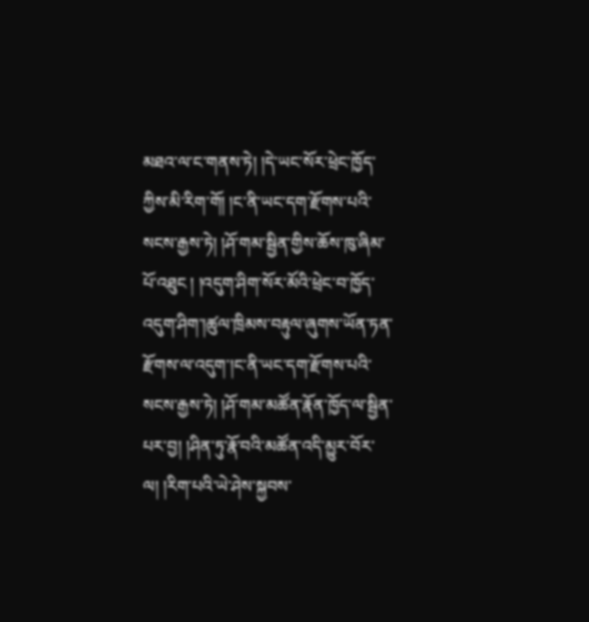མཐའ་ལ་ང་གནས་ཏེ། །དེ་ཡང་སོར་ཕྲེང་ཁྱོད་ཀྱིས་མི་རིག་གོ། །ང་ནི་ཡང་དག་རྫོགས་པའི་སངས་རྒྱས་ཏེ། །ཤོ་གམ་སྦྱིན་གྱིས་ཆོས་ཁུ་ཞིམ་པོ་འཐུང ། །འདུག་ཤིག་སོར་མོའི་ཕྲེང་བ་ཁྱོད་འདུག་ཤིག་།ཚུལ་ཁྲིམས་བརྟུལ་ཞུགས་ཡོན་ཏན་རྫོགས་ལ་འདུག་།ང་ནི་ཡང་དག་རྫོགས་པའི་སངས་རྒྱས་ཏེ། །ཤོ་གམ་མཚོན་རྣོན་ཁྱོད་ལ་སྦྱིན་པར་བྱ། །ཤིན་ཏུ་རྣོ་བའི་མཚོན་འདི་མྱུར་བོར་ལ། །རིག་པའི་ཡེ་ཤེས་སྐྱབས་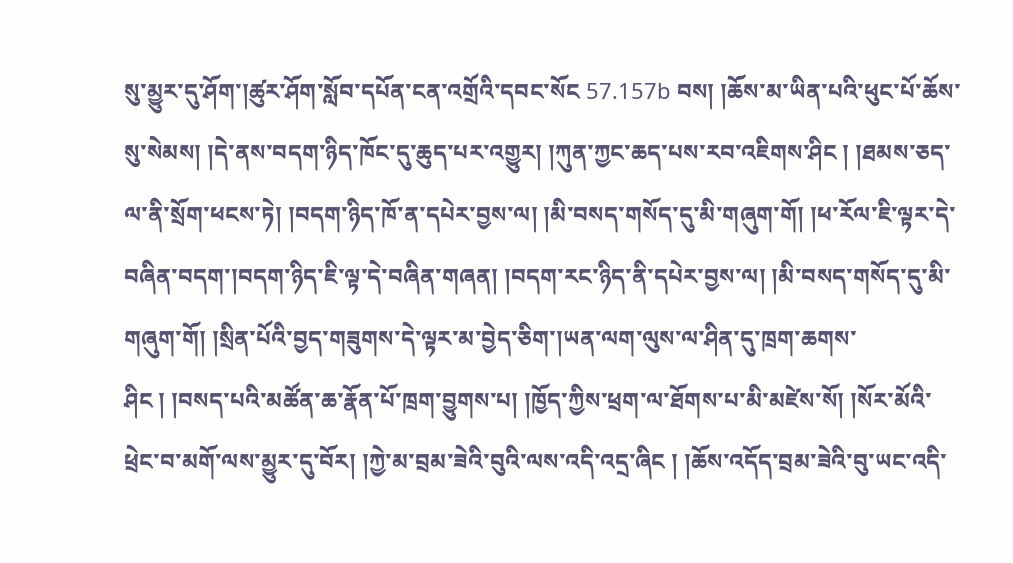སུ་མྱུར་དུ་ཤོག་།ཚུར་ཤོག་སློབ་དཔོན་ངན་འགྲོའི་དབང་སོང 57.157b བས། །ཆོས་མ་ཡིན་པའི་ཕུང་པོ་ཆོས་སུ་སེམས། །དེ་ནས་བདག་ཉིད་ཁོང་དུ་ཆུད་པར་འགྱུར། །ཀུན་ཀྱང་ཆད་པས་རབ་འཇིགས་ཤིང ། །ཐམས་ཅད་ལ་ནི་སྲོག་ཕངས་ཏེ། །བདག་ཉིད་ཁོ་ན་དཔེར་བྱས་ལ། །མི་བསད་གསོད་དུ་མི་གཞུག་གོ། །ཕ་རོལ་ཇི་ལྟར་དེ་བཞིན་བདག་།བདག་ཉིད་ཇི་ལྟ་དེ་བཞིན་གཞན། །བདག་རང་ཉིད་ནི་དཔེར་བྱས་ལ། །མི་བསད་གསོད་དུ་མི་གཞུག་གོ། །སྲིན་པོའི་བྱད་གཟུགས་དེ་ལྟར་མ་བྱེད་ཅིག་།ཡན་ལག་ལུས་ལ་ཤིན་དུ་ཁྲག་ཆགས་ཤིང ། །བསད་པའི་མཚོན་ཆ་རྣོན་པོ་ཁྲག་བྱུགས་པ། །ཁྱོད་ཀྱིས་ཕྲག་ལ་ཐོགས་པ་མི་མཛེས་སོ། །སོར་མོའི་ཕྲེང་བ་མགོ་ལས་མྱུར་དུ་བོར། །ཀྱེ་མ་བྲམ་ཟེའི་བུའི་ལས་འདི་འདྲ་ཞིང ། །ཆོས་འདོད་བྲམ་ཟེའི་བུ་ཡང་འདི་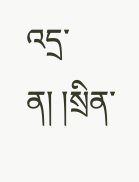འདྲ་ན། །སྲིན་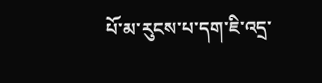པོ་མ་རུངས་པ་དག་ཇི་འདྲ་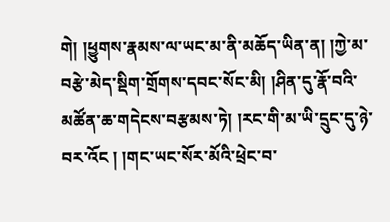གེ། །ཕྱུགས་རྣམས་ལ་ཡང་མ་ནི་མཆོད་ཡིན་ན། །ཀྱེ་མ་བརྩེ་མེད་སྡིག་གྲོགས་དབང་སོང་མི། །ཤིན་དུ་རྣོ་བའི་མཚོན་ཆ་གདེངས་བརྩམས་ཏེ། །རང་གི་མ་ཡི་དྲུང་དུ་ཉེ་བར་འོང ། །གང་ཡང་སོར་མོའི་ཕྲེང་བ་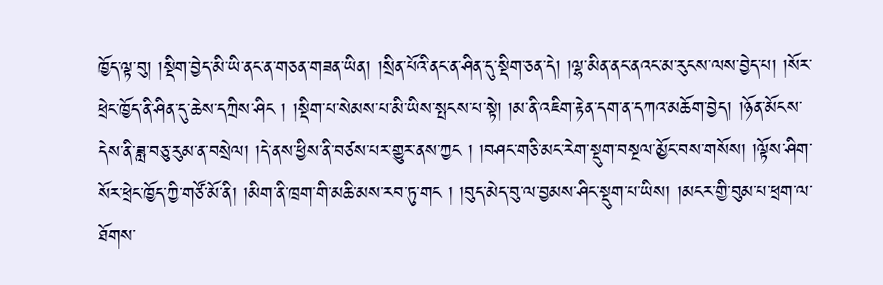ཁྱོད་ལྟ་བུ། །སྡིག་བྱེད་མི་ཡི་ནང་ན་གཅན་གཟན་ཡིན། །སྲིན་པོའི་ནང་ན་ཤིན་དུ་སྡིག་ཅན་དེ། །ལྷ་མིན་ནང་ནའང་མ་རུངས་ལས་བྱེད་པ། །སོར་ཕྲེང་ཁྱོད་ནི་ཤིན་དུ་ཆེས་དཀྲིས་ཤིང ། །སྡིག་པ་སེམས་པ་མི་ཡིས་སྤངས་པ་སྟེ། །མ་ནི་འཇིག་རྟེན་དག་ན་དཀའ་མཆོག་བྱེད། །ཉོན་མོངས་དེས་ནི་ཟླ་བཅུ་རུམ་ན་བསྲེལ། །དེ་ནས་ཕྱིས་ནི་བཙས་པར་གྱུར་ནས་ཀྱང ། །བཤང་གཅི་མང་རེག་སྡུག་བསྔལ་མྱོང་བས་གསོས། །ལྟོས་ཤིག་སོར་ཕྲེང་ཁྱོད་ཀྱི་གཙོ་མོ་ནི། །མིག་ནི་ཁྲག་གི་མཆི་མས་རབ་ཏུ་གང ། །བུད་མེད་བུ་ལ་བྱམས་ཤིང་སྡུག་པ་ཡིས། །མངར་གྱི་བུམ་པ་ཕྲག་ལ་ཐོགས་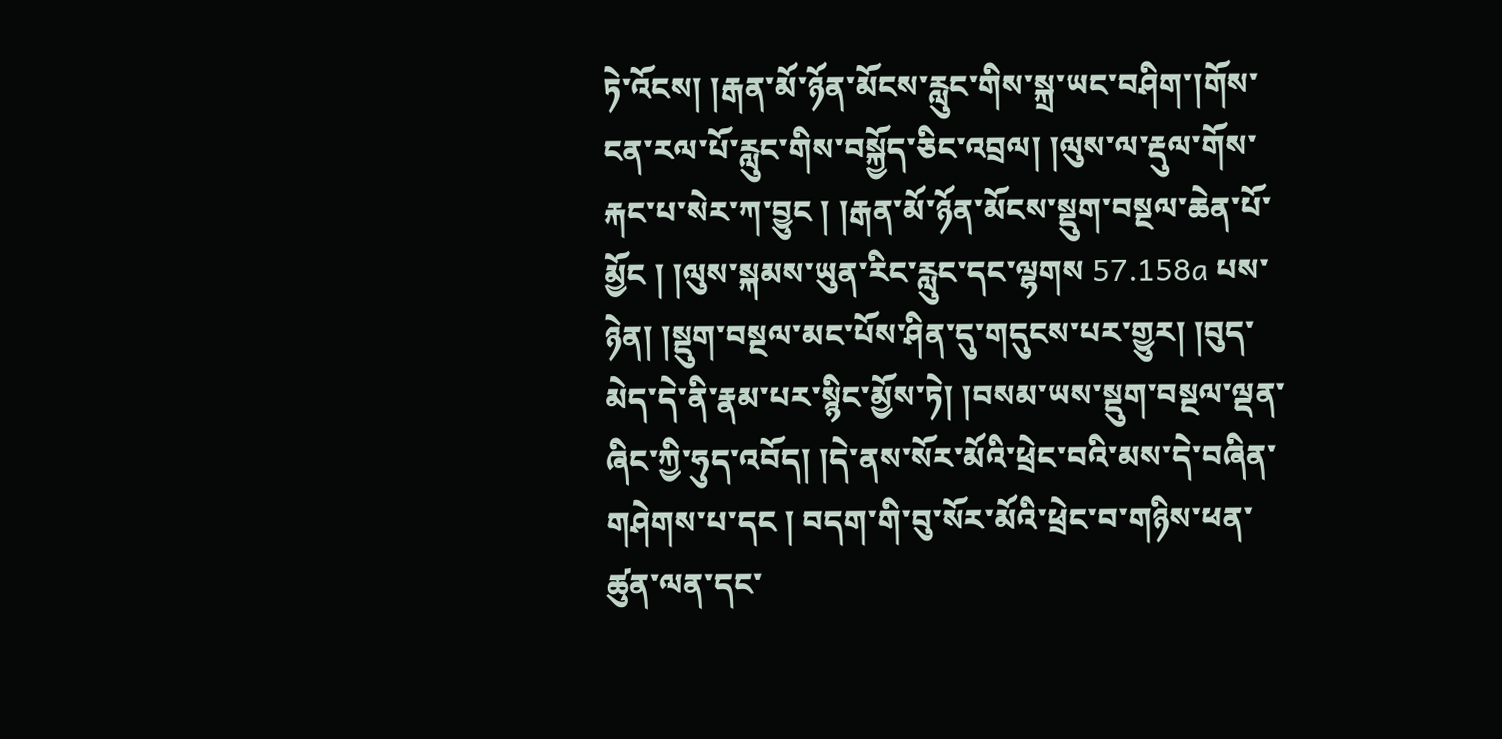ཏེ་འོངས། །རྒན་མོ་ཉོན་མོངས་རླུང་གིས་སྐྲ་ཡང་བཤིག་།གོས་ངན་རལ་པོ་རླུང་གིས་བསྐྱོད་ཅིང་འབྲལ། །ལུས་ལ་རྡུལ་གོས་རྐང་པ་སེར་ཀ་བྱུང ། །རྒན་མོ་ཉོན་མོངས་སྡུག་བསྔལ་ཆེན་པོ་མྱོང ། །ལུས་སྐམས་ཡུན་རིང་རླུང་དང་ལྷགས 57.158a པས་ཉེན། །སྡུག་བསྔལ་མང་པོས་ཤིན་དུ་གདུངས་པར་གྱུར། །བུད་མེད་དེ་ནི་རྣམ་པར་སྙིང་མྱོས་ཏེ། །བསམ་ཡས་སྡུག་བསྔལ་ལྡན་ཞིང་ཀྱི་ཧུད་འབོད། །དེ་ནས་སོར་མོའི་ཕྲེང་བའི་མས་དེ་བཞིན་གཤེགས་པ་དང ། བདག་གི་བུ་སོར་མོའི་ཕྲེང་བ་གཉིས་ཕན་ཚུན་ལན་དང་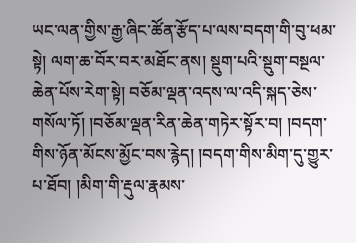ཡང་ལན་གྱིས་རྒྱ་ཞིང་ཚོན་རྩོད་པ་ལས་བདག་གི་བུ་ཕམ་སྟེ། ལག་ཆ་བོར་བར་མཐོང་ནས། སྡུག་པའི་སྡུག་བསྔལ་ཆེན་པོས་རེག་སྟེ། བཅོམ་ལྡན་འདས་ལ་འདི་སྐད་ཅེས་གསོལ་ཏོ། །བཅོམ་ལྡན་རིན་ཆེན་གཏེར་སྟོར་བ། །བདག་གིས་ཉོན་མོངས་མྱོང་བས་རྙེད། །བདག་གིས་མིག་དུ་གྱུར་པ་ཐོབ། །མིག་གི་རྡུལ་རྣམས་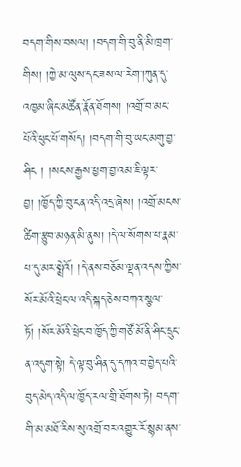བདག་གིས་བསལ། །བདག་གི་བུ་ནི་མི་ཁྲག་གིས། །ཀྱེ་མ་ལུས་དང་ཟས་ལ་རེག་།ཀུན་དུ་འཁྱམ་ཞིང་མཚོན་རྣོན་ཐོགས། །འགྲོ་བ་མང་པོའི་ཕུང་པོ་གསོད། །བདག་གི་བུ་ཡང་མགུ་བྱ་ཤིང ། །སངས་རྒྱས་ཕྱག་བྱ་འམ་ཇི་ལྟར་བྱ། །ཁྱོད་ཀྱི་བུ་ངན་འདི་འདྲ་ཞེས། །འགྲོ་མངས་ཚིག་རྩུབ་མཉན་མི་ནུས། །དེ་ལ་སོགས་པ་རྣམ་པ་དུ་མར་སྨྲེའོ། །དེ་ནས་བཅོམ་ལྡན་འདས་ཀྱིས་སོར་མོའི་ཕྲེང་ལ་འདི་སྐད་ཅེས་བཀའ་སྩལ་ཏོ། །སོར་མོའི་ཕྲེང་བ་ཁྱོད་ཀྱི་གཙོ་མོ་ནི་ཤིང་དྲུང་ན་འདུག་སྟེ། དེ་ལྟ་བུ་ཤིན་དུ་དཀའ་བ་བྱེད་པའི་བུད་མེད་འདི་ལ་ཁྱོད་རལ་གྲི་ཐོགས་ཏེ། བདག་གི་མ་མཐོ་རིས་སུ་འགྲོ་བར་འགྱུར་རོ་སྙམ་ནས་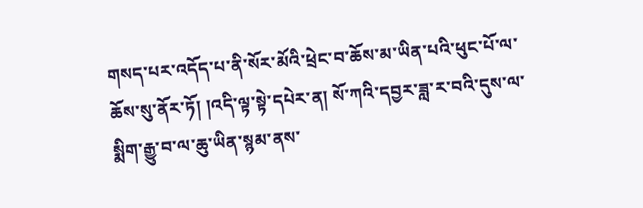གསད་པར་འདོད་པ་ནི་སོར་མོའི་ཕྲེང་བ་ཆོས་མ་ཡིན་པའི་ཕུང་པོ་ལ་ཆོས་སུ་ནོར་ཏོ། །འདི་ལྟ་སྟེ་དཔེར་ན། སོ་ཀའི་དབྱར་ཟླ་ར་བའི་དུས་ལ་སྨིག་རྒྱུ་བ་ལ་ཆུ་ཡིན་སྙམ་ནས་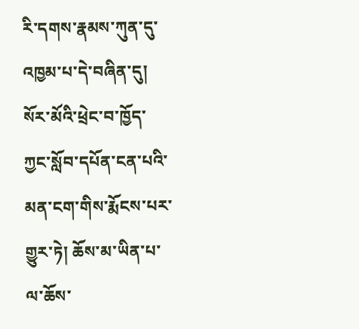རི་དགས་རྣམས་ཀུན་དུ་འཁྱམ་པ་དེ་བཞིན་དུ། སོར་མོའི་ཕྲེང་བ་ཁྱོད་ཀྱང་སློབ་དཔོན་ངན་པའི་མན་ངག་གིས་རྨོངས་པར་གྱུར་ཏེ། ཆོས་མ་ཡིན་པ་ལ་ཆོས་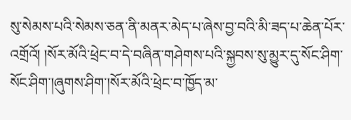སུ་སེམས་པའི་སེམས་ཅན་ནི་མནར་མེད་པ་ཞེས་བྱ་བའི་མི་ཟད་པ་ཆེན་པོར་འགྲོའོ། །སོར་མོའི་ཕྲེང་བ་དེ་བཞིན་གཤེགས་པའི་སྐྱབས་སུ་མྱུར་དུ་སོང་ཤིག་སོང་ཤིག་།ཞུགས་ཤིག་།སོར་མོའི་ཕྲེང་བ་ཁྱོད་མ་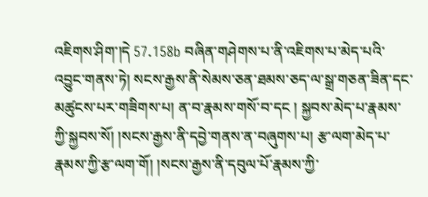འཇིགས་ཤིག་།དེ 57.158b བཞིན་གཤེགས་པ་ནི་འཇིགས་པ་མེད་པའི་འབྱུང་གནས་ཏེ། སངས་རྒྱས་ནི་སེམས་ཅན་ཐམས་ཅད་ལ་སྒྲ་གཅན་ཟིན་དང་མཚུངས་པར་གཟིགས་པ། ན་བ་རྣམས་གསོ་བ་དང ། སྐྱབས་མེད་པ་རྣམས་ཀྱི་སྐྱབས་སོ། །སངས་རྒྱས་ནི་དབྱེ་གནས་ན་བཞུགས་པ། རྩ་ལག་མེད་པ་རྣམས་ཀྱི་རྩ་ལག་གོ། །སངས་རྒྱས་ནི་དབུལ་པོ་རྣམས་ཀྱི་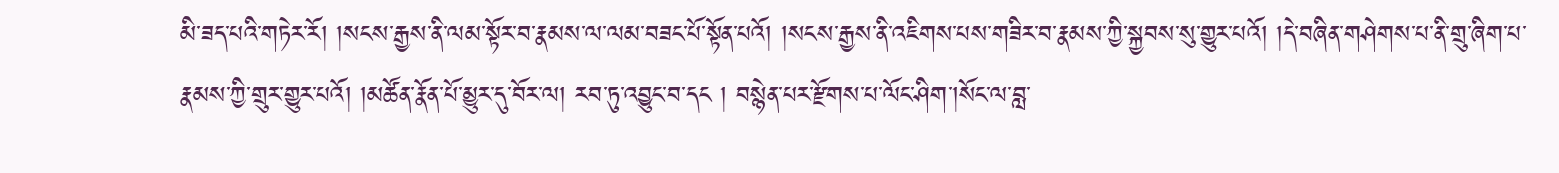མི་ཟད་པའི་གཏེར་རོ། །སངས་རྒྱས་ནི་ལམ་སྟོར་བ་རྣམས་ལ་ལམ་བཟང་པོ་སྟོན་པའོ། །སངས་རྒྱས་ནི་འཇིགས་པས་གཟིར་བ་རྣམས་ཀྱི་སྐྱབས་སུ་གྱུར་པའོ། །དེ་བཞིན་གཤེགས་པ་ནི་གྲུ་ཞིག་པ་རྣམས་ཀྱི་གྲུར་གྱུར་པའོ། །མཚོན་རྣོན་པོ་མྱུར་དུ་བོར་ལ། རབ་ཏུ་འབྱུང་བ་དང ། བསྙེན་པར་རྫོགས་པ་ལོང་ཤིག་།སོང་ལ་བླ་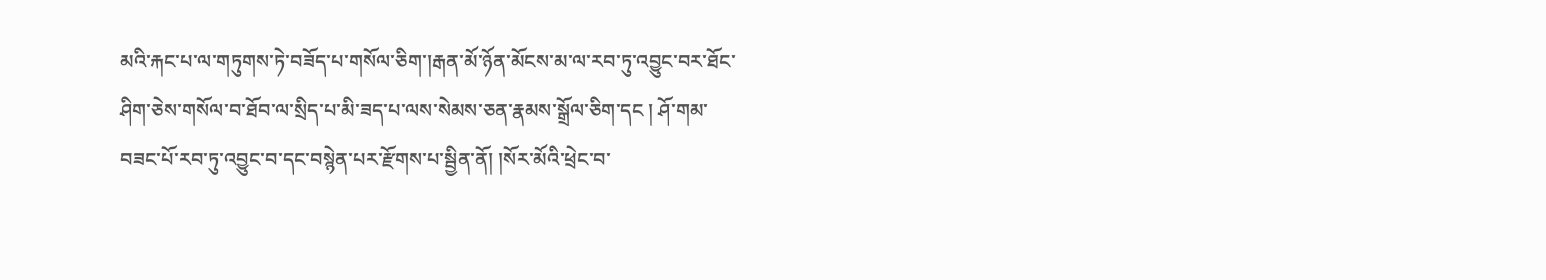མའི་རྐང་པ་ལ་གཏུགས་ཏེ་བཟོད་པ་གསོལ་ཅིག་།རྒན་མོ་ཉོན་མོངས་མ་ལ་རབ་ཏུ་འབྱུང་བར་ཐོང་ཤིག་ཅེས་གསོལ་བ་ཐོབ་ལ་སྲིད་པ་མི་ཟད་པ་ལས་སེམས་ཅན་རྣམས་སྒྲོལ་ཅིག་དང ། ཤོ་གམ་བཟང་པོ་རབ་ཏུ་འབྱུང་བ་དང་བསྙེན་པར་རྫོགས་པ་སྦྱིན་ནོ། །སོར་མོའི་ཕྲེང་བ་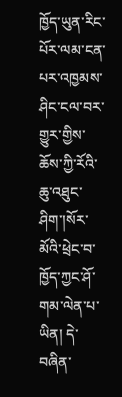ཁྱོད་ཡུན་རིང་པོར་ལམ་ངན་པར་འཁྱམས་ཤིང་ངལ་བར་གྱུར་གྱིས་ཆོས་ཀྱི་རོའི་ཆུ་འཐུང་ཤིག་།སོར་མོའི་ཕྲེང་བ་ཁྱོད་ཀྱང་ཤོ་གམ་ལེན་པ་ཡིན། དེ་བཞིན་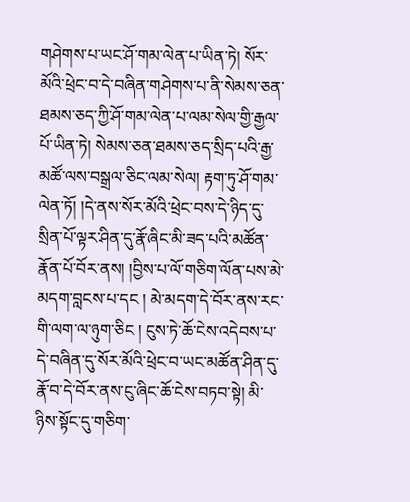གཤེགས་པ་ཡང་ཤོ་གམ་ལེན་པ་ཡིན་ཏེ། སོར་མོའི་ཕྲེང་བ་དེ་བཞིན་གཤེགས་པ་ནི་སེམས་ཅན་ཐམས་ཅད་ཀྱི་ཤོ་གམ་ལེན་པ་ལམ་སེལ་གྱི་རྒྱལ་པོ་ཡིན་ཏེ། སེམས་ཅན་ཐམས་ཅད་སྲིད་པའི་རྒྱ་མཚོ་ལས་བསྒྲལ་ཅིང་ལམ་སེལ། རྟག་ཏུ་ཤོ་གམ་ལེན་ཏོ། །དེ་ནས་སོར་མོའི་ཕྲེང་བས་དེ་ཉིད་དུ་སྲིན་པོ་ལྟར་ཤིན་དུ་རྣོ་ཞིང་མི་ཟད་པའི་མཚོན་རྣོན་པོ་བོར་ནས། །བྱིས་པ་ལོ་གཅིག་ལོན་པས་མེ་མདག་བླངས་པ་དང ། མེ་མདག་དེ་བོར་ནས་རང་གི་ལག་ལ་ཉུག་ཅིང ། ངུས་ཏེ་ཆོ་ངེས་འདེབས་པ་དེ་བཞིན་དུ་སོར་མོའི་ཕྲེང་བ་ཡང་མཚོན་ཤིན་དུ་རྣོ་བ་དེ་བོར་ནས་ངུ་ཞིང་ཆོ་ངེས་བཏབ་སྟེ། མི་ཉིས་སྟོང་དུ་གཅིག་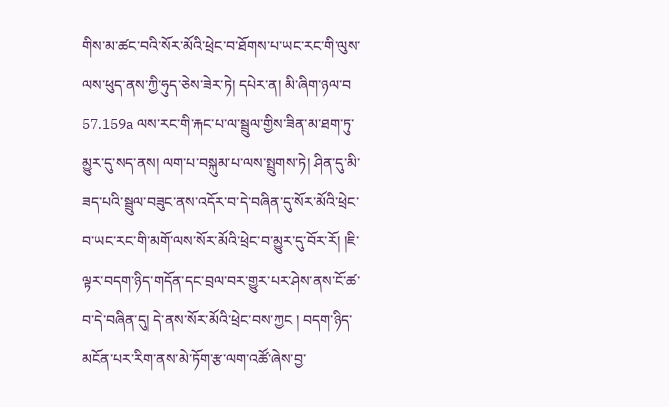གིས་མ་ཚང་བའི་སོར་མོའི་ཕྲེང་བ་ཐོགས་པ་ཡང་རང་གི་ལུས་ལས་ཕུད་ནས་ཀྱི་ཧུད་ཅེས་ཟེར་ཏེ། དཔེར་ན། མི་ཞིག་ཉལ་བ 57.159a ལས་རང་གི་རྐང་པ་ལ་སྦྲུལ་གྱིས་ཟིན་མ་ཐག་ཏུ་མྱུར་དུ་སད་ནས། ལག་པ་བསྐུམ་པ་ལས་སྤྲུགས་ཏེ། ཤིན་དུ་མི་ཟད་པའི་སྦྲུལ་བཟུང་ནས་འདོར་བ་དེ་བཞིན་དུ་སོར་མོའི་ཕྲེང་བ་ཡང་རང་གི་མགོ་ལས་སོར་མོའི་ཕྲེང་བ་མྱུར་དུ་བོར་རོ། །ཇི་ལྟར་བདག་ཉིད་གདོན་དང་བྲལ་བར་གྱུར་པར་ཤེས་ནས་ངོ་ཚ་བ་དེ་བཞིན་དུ། དེ་ནས་སོར་མོའི་ཕྲེང་བས་ཀྱང ། བདག་ཉིད་མངོན་པར་རིག་ནས་མེ་ཏོག་རྩ་ལག་འཚོ་ཞེས་བྱ་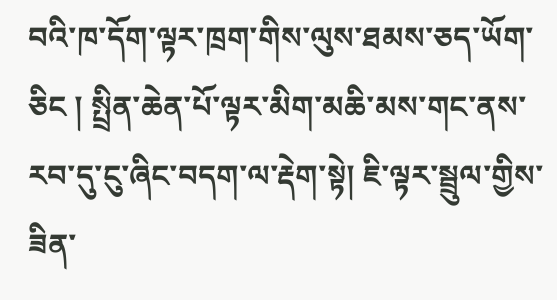བའི་ཁ་དོག་ལྟར་ཁྲག་གིས་ལུས་ཐམས་ཅད་ཡོག་ཅིང ། སྤྲིན་ཆེན་པོ་ལྟར་མིག་མཆི་མས་གང་ནས་རབ་དུ་ངུ་ཞིང་བདག་ལ་རྡེག་སྟེ། ཇི་ལྟར་སྦྲུལ་གྱིས་ཟིན་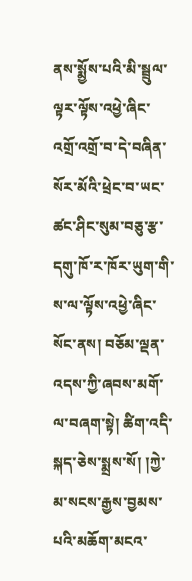ནས་སྨྱོས་པའི་མི་སྦྲུལ་ལྟར་ལྟོས་འཕྱེ་ཞིང་འགྲོ་འགྲོ་བ་དེ་བཞིན་སོར་མོའི་ཕྲེང་བ་ཡང་ཚང་ཤིང་སུམ་བཅུ་རྩ་དགུ་ཁོ་ར་ཁོར་ཡུག་གི་ས་ལ་ལྟོས་འཕྱེ་ཞིང་སོང་ནས། བཅོམ་ལྡན་འདས་ཀྱི་ཞབས་མགོ་ལ་བཞག་སྟེ། ཚིག་འདི་སྐད་ཅེས་སྨྲས་སོ། །ཀྱེ་མ་སངས་རྒྱས་བྱམས་པའི་མཆོག་མངའ་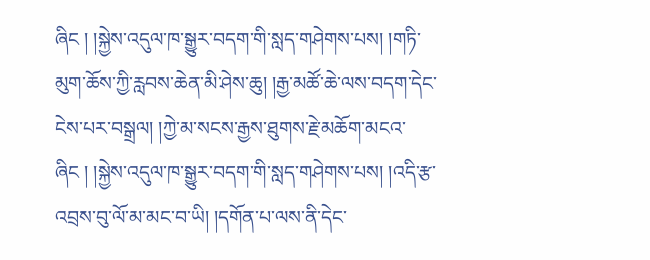ཞིང ། །སྐྱེས་འདུལ་ཁ་སྒྱུར་བདག་གི་སླད་གཤེགས་པས། །གཏི་མུག་ཆོས་ཀྱི་རླབས་ཆེན་མི་ཤེས་ཆུ། །རྒྱ་མཚོ་ཆེ་ལས་བདག་དེང་ངེས་པར་བསྒྲལ། །ཀྱེ་མ་སངས་རྒྱས་ཐུགས་རྗེ་མཆོག་མངའ་ཞིང ། །སྐྱེས་འདུལ་ཁ་སྒྱུར་བདག་གི་སླད་གཤེགས་པས། །འདི་རྩ་འབྲས་བུ་ལོ་མ་མང་བ་ཡི། །དགོན་པ་ལས་ནི་དེང་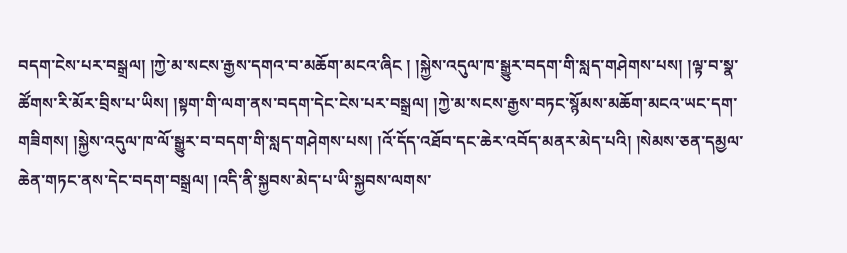བདག་ངེས་པར་བསྒྲལ། །ཀྱེ་མ་སངས་རྒྱས་དགའ་བ་མཆོག་མངའ་ཞིང ། །སྐྱེས་འདུལ་ཁ་སྒྱུར་བདག་གི་སླད་གཤེགས་པས། །ལྟ་བ་སྣ་ཚོགས་རི་མོར་བྲིས་པ་ཡིས། །སྟག་གི་ལག་ནས་བདག་དེང་ངེས་པར་བསྒྲལ། །ཀྱེ་མ་སངས་རྒྱས་བཏང་སྙོམས་མཆོག་མངའ་ཡང་དག་གཟིགས། །སྐྱེས་འདུལ་ཁ་ལོ་སྒྱུར་བ་བདག་གི་སླད་གཤེགས་པས། །འོ་དོད་འཐོབ་དང་ཆེར་འབོད་མནར་མེད་པའི། །སེམས་ཅན་དམྱལ་ཆེན་གཏང་ནས་དེང་བདག་བསྒྲལ། །འདི་ནི་སྐྱབས་མེད་པ་ཡི་སྐྱབས་ལགས་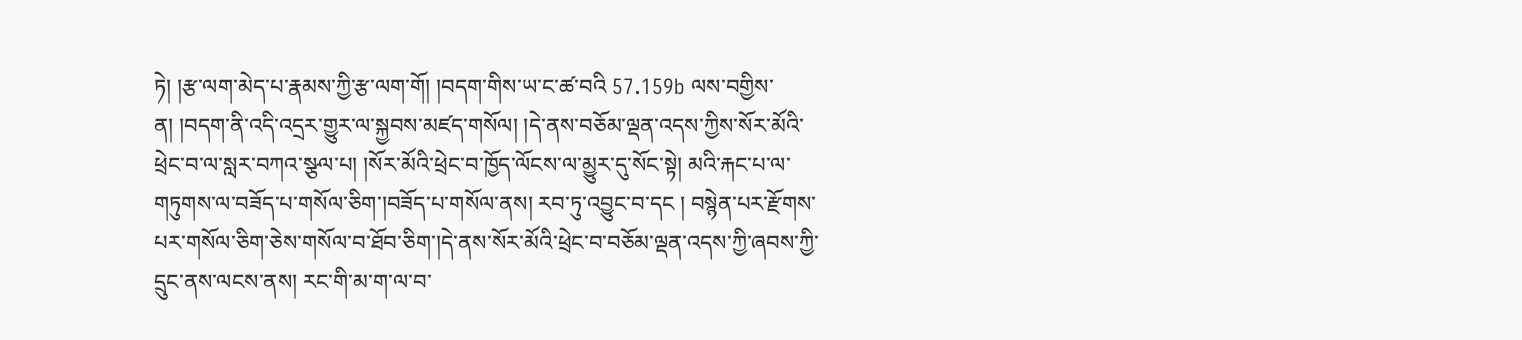ཏེ། །རྩ་ལག་མེད་པ་རྣམས་ཀྱི་རྩ་ལག་གོ། །བདག་གིས་ཡ་ང་ཚ་བའི 57.159b ལས་བགྱིས་ན། །བདག་ནི་འདི་འདྲར་གྱུར་ལ་སྐྱབས་མཛད་གསོལ། །དེ་ནས་བཅོམ་ལྡན་འདས་ཀྱིས་སོར་མོའི་ཕྲེང་བ་ལ་སླར་བཀའ་སྩལ་པ། །སོར་མོའི་ཕྲེང་བ་ཁྱོད་ལོངས་ལ་མྱུར་དུ་སོང་སྟེ། མའི་རྐང་པ་ལ་གཏུགས་ལ་བཟོད་པ་གསོལ་ཅིག་།བཟོད་པ་གསོལ་ནས། རབ་ཏུ་འབྱུང་བ་དང ། བསྙེན་པར་རྫོགས་པར་གསོལ་ཅིག་ཅེས་གསོལ་བ་ཐོབ་ཅིག་།དེ་ནས་སོར་མོའི་ཕྲེང་བ་བཅོམ་ལྡན་འདས་ཀྱི་ཞབས་ཀྱི་དྲུང་ནས་ལངས་ནས། རང་གི་མ་ག་ལ་བ་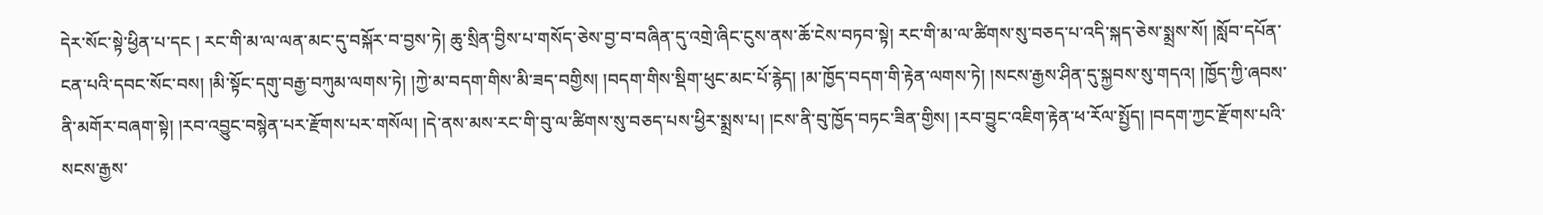དེར་སོང་སྟེ་ཕྱིན་པ་དང ། རང་གི་མ་ལ་ལན་མང་དུ་བསྐོར་བ་བྱས་ཏེ། ཆུ་སྲིན་བྱིས་པ་གསོད་ཅེས་བྱ་བ་བཞིན་དུ་འགྲེ་ཞིང་ངུས་ནས་ཆོ་ངེས་བཏབ་སྟེ། རང་གི་མ་ལ་ཚིགས་སུ་བཅད་པ་འདི་སྐད་ཅེས་སྨྲས་སོ། །སློབ་དཔོན་ངན་པའི་དབང་སོང་བས། །མི་སྟོང་དགུ་བརྒྱ་བཀུམ་ལགས་ཏེ། །ཀྱེ་མ་བདག་གིས་མི་ཟད་བགྱིས། །བདག་གིས་སྡིག་ཕུང་མང་པོ་རྙེད། །མ་ཁྱོད་བདག་གི་རྟེན་ལགས་ཏེ། །སངས་རྒྱས་ཤིན་དུ་སྐྱབས་སུ་གདའ། །ཁྱོད་ཀྱི་ཞབས་ནི་མགོར་བཞག་སྟེ། །རབ་འབྱུང་བསྙེན་པར་རྫོགས་པར་གསོལ། །དེ་ནས་མས་རང་གི་བུ་ལ་ཚིགས་སུ་བཅད་པས་ཕྱིར་སྨྲས་པ། །ངས་ནི་བུ་ཁྱོད་བཏང་ཟིན་གྱིས། །རབ་བྱུང་འཇིག་རྟེན་ཕ་རོལ་སྤྱོད། །བདག་ཀྱང་རྫོགས་པའི་སངས་རྒྱས་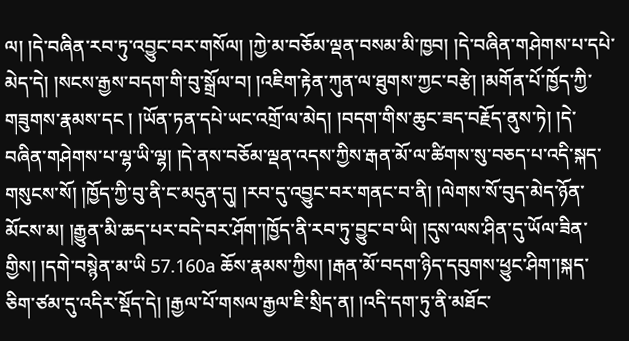ལ། །དེ་བཞིན་རབ་ཏུ་འབྱུང་བར་གསོལ། །ཀྱེ་མ་བཅོམ་ལྡན་བསམ་མི་ཁྱབ། །དེ་བཞིན་གཤེགས་པ་དཔེ་མེད་དེ། །སངས་རྒྱས་བདག་གི་བུ་སྒྲོལ་བ། །འཇིག་རྟེན་ཀུན་ལ་ཐུགས་ཀྱང་བརྩེ། །མགོན་པོ་ཁྱོད་ཀྱི་གཟུགས་རྣམས་དང ། །ཡོན་ཏན་དཔེ་ཡང་འགྲོ་ལ་མེད། །བདག་གིས་ཆུང་ཟད་བརྗོད་ནུས་ཏེ། །དེ་བཞིན་གཤེགས་པ་ལྷ་ཡི་ལྷ། །དེ་ནས་བཅོམ་ལྡན་འདས་ཀྱིས་རྒན་མོ་ལ་ཚིགས་སུ་བཅད་པ་འདི་སྐད་གསུངས་སོ། །ཁྱོད་ཀྱི་བུ་ནི་ང་མདུན་དུ། །རབ་དུ་འབྱུང་བར་གནང་བ་ནི། །ལེགས་སོ་བུད་མེད་ཉོན་མོངས་མ། །རྒྱུན་མི་ཆད་པར་བདེ་བར་ཤོག་།ཁྱོད་ནི་རབ་ཏུ་བྱུང་བ་ཡི། །དུས་ལས་ཤིན་དུ་ཡོལ་ཟིན་གྱིས། །དགེ་བསྙེན་མ་ཡི 57.160a ཆོས་རྣམས་ཀྱིས། །རྒན་མོ་བདག་ཉིད་དབུགས་ཕྱུང་ཤིག་།སྐད་ཅིག་ཙམ་དུ་འདིར་སྡོད་དེ། །རྒྱལ་པོ་གསལ་རྒྱལ་ཇི་སྲིད་ན། །འདི་དག་ཏུ་ནི་མཐོང་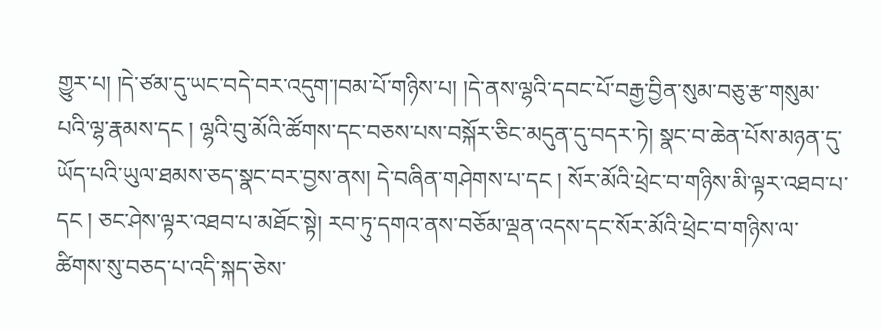གྱུར་པ། །དེ་ཙམ་དུ་ཡང་བདེ་བར་འདུག་།བམ་པོ་གཉིས་པ། །དེ་ནས་ལྷའི་དབང་པོ་བརྒྱ་བྱིན་སུམ་བཅུ་རྩ་གསུམ་པའི་ལྷ་རྣམས་དང ། ལྷའི་བུ་མོའི་ཚོགས་དང་བཅས་པས་བསྐོར་ཅིང་མདུན་དུ་བདར་ཏེ། སྣང་བ་ཆེན་པོས་མཉན་དུ་ཡོད་པའི་ཡུལ་ཐམས་ཅད་སྣང་བར་བྱས་ནས། དེ་བཞིན་གཤེགས་པ་དང ། སོར་མོའི་ཕྲེང་བ་གཉིས་མི་ལྟར་འཐབ་པ་དང ། ཅང་ཤེས་ལྟར་འཐབ་པ་མཐོང་སྟེ། རབ་ཏུ་དགའ་ནས་བཅོམ་ལྡན་འདས་དང་སོར་མོའི་ཕྲེང་བ་གཉིས་ལ་ཚིགས་སུ་བཅད་པ་འདི་སྐད་ཅེས་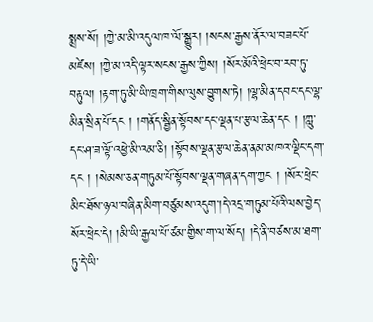སྨྲས་སོ། །ཀྱེ་མ་མི་འདུལ་ཁ་ལོ་སྒྱུར། །སངས་རྒྱས་ནོར་ལ་བཟང་པོ་མཛེས། །ཀྱེ་མ་འདི་ལྟར་སངས་རྒྱས་ཀྱིས། །སོར་མོའི་ཕྲེང་བ་རབ་ཏུ་བརྟུལ། །རྟག་ཏུ་མི་ཡི་ཁྲག་གིས་ལུས་བྱུགས་ཏེ། །ལྷ་མིན་དབང་དང་ལྷ་མིན་སྲིན་པོ་དང ། །གནོད་སྦྱིན་སྟོབས་དང་ལྡན་པ་རྩལ་ཆེན་དང ། །ཀླུ་དང་ཤ་ཟ་ལྟོ་འཕྱེ་མི་འམ་ཅི། །སྟོབས་ལྡན་རྩལ་ཆེན་ནམ་མཁའ་ལྡིང་དག་དང ། །སེམས་ཅན་གཏུམ་པོ་སྟོབས་ལྡན་གཞན་དག་ཀྱང ། །སོར་ཕྲེང་མིང་ཐོས་ཉལ་བཞིན་མིག་བཙུམས་འདུག་།དེ་འདྲ་གཏུམ་པོའི་ལས་བྱེད་སོར་ཕྲེང་དེ། །མི་ཡི་རྒྱལ་པོ་ཙམ་གྱིས་ག་ལ་སོད། །དེ་ནི་བཙས་མ་ཐག་ཏུ་དེ་ཡི་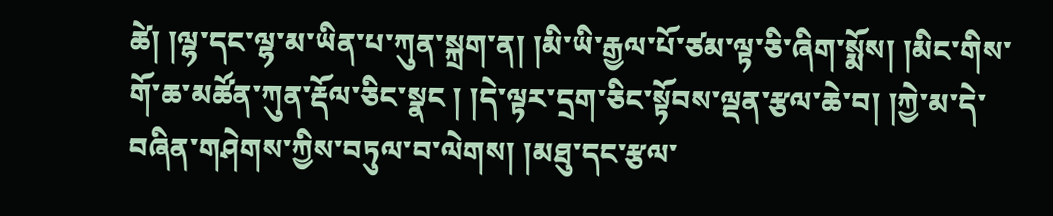ཚེ། །ལྷ་དང་ལྷ་མ་ཡིན་པ་ཀུན་སྐྲག་ན། །མི་ཡི་རྒྱལ་པོ་ཙམ་ལྟ་ཅི་ཞིག་སྨོས། །མིང་གིས་གོ་ཆ་མཚོན་ཀུན་རྡོལ་ཅིང་སྣང ། །དེ་ལྟར་དྲག་ཅིང་སྟོབས་ལྡན་རྩལ་ཆེ་བ། །ཀྱེ་མ་དེ་བཞིན་གཤེགས་ཀྱིས་བཏུལ་བ་ལེགས། །མཐུ་དང་རྩལ་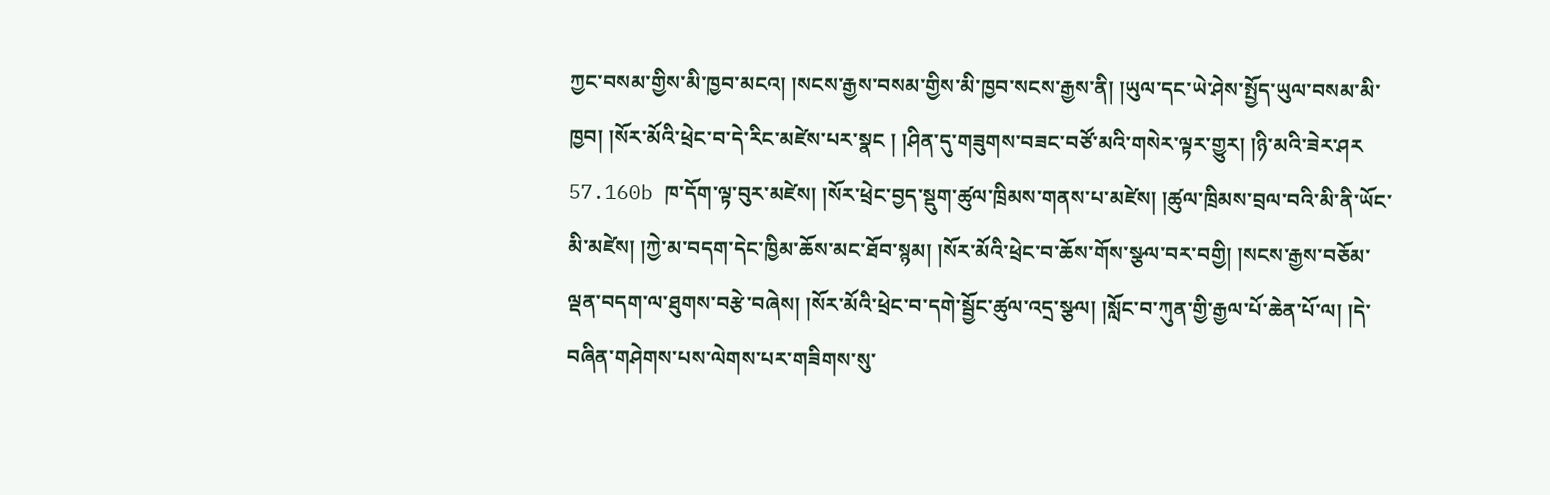ཀྱང་བསམ་གྱིས་མི་ཁྱབ་མངའ། །སངས་རྒྱས་བསམ་གྱིས་མི་ཁྱབ་སངས་རྒྱས་ནི། །ཡུལ་དང་ཡེ་ཤེས་སྤྱོད་ཡུལ་བསམ་མི་ཁྱབ། །སོར་མོའི་ཕྲེང་བ་དེ་རིང་མཛེས་པར་སྣང ། །ཤིན་དུ་གཟུགས་བཟང་བཙོ་མའི་གསེར་ལྟར་གྱུར། །ཉི་མའི་ཟེར་ཤར 57.160b ཁ་དོག་ལྟ་བུར་མཛེས། །སོར་ཕྲེང་བྱད་སྡུག་ཚུལ་ཁྲིམས་གནས་པ་མཛེས། །ཚུལ་ཁྲིམས་བྲལ་བའི་མི་ནི་ཡོང་མི་མཛེས། །ཀྱེ་མ་བདག་དེང་ཁྱིམ་ཆོས་མང་ཐོབ་སྙམ། །སོར་མོའི་ཕྲེང་བ་ཆོས་གོས་སྩལ་བར་བགྱི། །སངས་རྒྱས་བཅོམ་ལྡན་བདག་ལ་ཐུགས་བརྩེ་བཞེས། །སོར་མོའི་ཕྲེང་བ་དགེ་སྦྱོང་ཚུལ་འདྲ་སྩལ། །སློང་བ་ཀུན་གྱི་རྒྱལ་པོ་ཆེན་པོ་ལ། །དེ་བཞིན་གཤེགས་པས་ལེགས་པར་གཟིགས་སུ་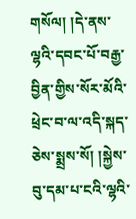གསོལ། །དེ་ནས་ལྷའི་དབང་པོ་བརྒྱ་བྱིན་གྱིས་སོར་མོའི་ཕྲེང་བ་ལ་འདི་སྐད་ཅེས་སྨྲས་སོ། །སྐྱེས་བུ་དམ་པ་ངའི་ལྷའི་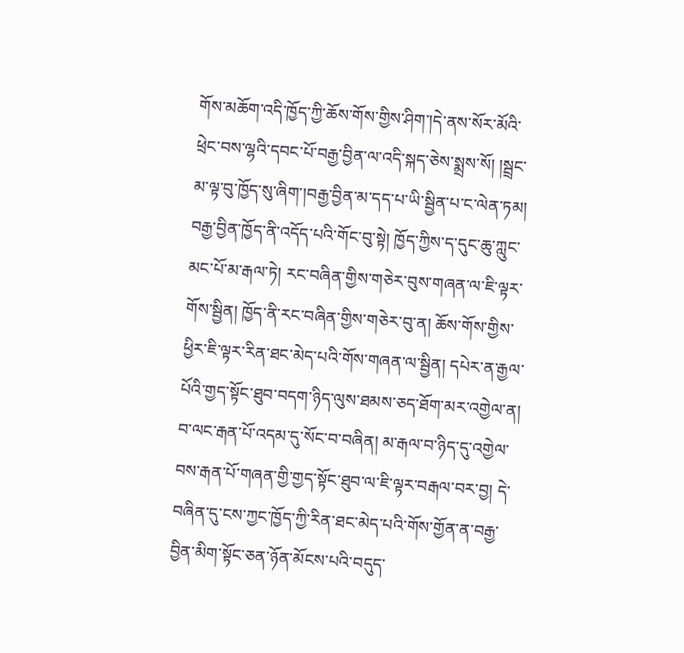གོས་མཆོག་འདི་ཁྱོད་ཀྱི་ཆོས་གོས་གྱིས་ཤིག་།དེ་ནས་སོར་མོའི་ཕྲེང་བས་ལྷའི་དབང་པོ་བརྒྱ་བྱིན་ལ་འདི་སྐད་ཅེས་སྨྲས་སོ། །སྦྲང་མ་ལྟ་བུ་ཁྱོད་སུ་ཞིག་།བརྒྱ་བྱིན་མ་དད་པ་ཡི་སྦྱིན་པ་ང་ལེན་ཏམ། བརྒྱ་བྱིན་ཁྱོད་ནི་འདོད་པའི་གོང་བུ་སྟེ། ཁྱོད་ཀྱིས་ད་དུང་ཆུ་ཀླུང་མང་པོ་མ་རྒལ་ཏེ། རང་བཞིན་གྱིས་གཅེར་བུས་གཞན་ལ་ཇི་ལྟར་གོས་སྦྱིན། ཁྱོད་ནི་རང་བཞིན་གྱིས་གཅེར་བུ་ན། ཆོས་གོས་གྱིས་ཕྱིར་ཇི་ལྟར་རིན་ཐང་མེད་པའི་གོས་གཞན་ལ་སྦྱིན། དཔེར་ན་རྒྱལ་པོའི་གྱད་སྟོང་ཐུབ་བདག་ཉིད་ལུས་ཐམས་ཅད་ཐོག་མར་འགྱེལ་ན། བ་ལང་རྒན་པོ་འདམ་དུ་སོང་བ་བཞིན། མ་རྒལ་བ་ཉིད་དུ་འགྱེལ་བས་རྒན་པོ་གཞན་གྱི་གྱད་སྟོང་ཐུབ་ལ་ཇི་ལྟར་བརྒལ་བར་བྱ། དེ་བཞིན་དུ་ངས་ཀྱང་ཁྱོད་ཀྱི་རིན་ཐང་མེད་པའི་གོས་གྱོན་ན་བརྒྱ་བྱིན་མིག་སྟོང་ཅན་ཉོན་མོངས་པའི་བདུད་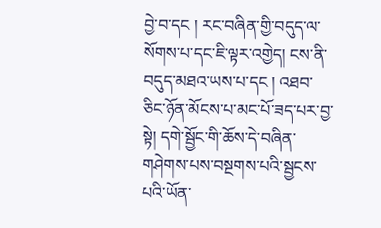བྱེ་བ་དང ། རང་བཞིན་གྱི་བདུད་ལ་སོགས་པ་དང་ཇི་ལྟར་འགྱེད། ངས་ནི་བདུད་མཐའ་ཡས་པ་དང ། འཐབ་ཅིང་ཉོན་མོངས་པ་མང་པོ་ཟད་པར་བྱ་སྟེ། དགེ་སྦྱོང་གི་ཆོས་དེ་བཞིན་གཤེགས་པས་བསྔགས་པའི་སྦྱངས་པའི་ཡོན་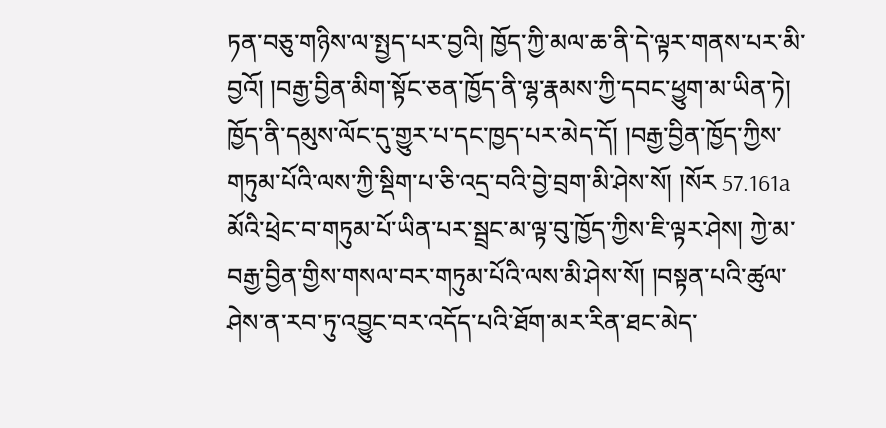ཏན་བཅུ་གཉིས་ལ་སྤྱད་པར་བྱའི། ཁྱོད་ཀྱི་མལ་ཆ་ནི་དེ་ལྟར་གནས་པར་མི་བྱའོ། །བརྒྱ་བྱིན་མིག་སྟོང་ཅན་ཁྱོད་ནི་ལྷ་རྣམས་ཀྱི་དབང་ཕྱུག་མ་ཡིན་ཏེ། ཁྱོད་ནི་དམུས་ལོང་དུ་གྱུར་པ་དང་ཁྱད་པར་མེད་དོ། །བརྒྱ་བྱིན་ཁྱོད་ཀྱིས་གཏུམ་པོའི་ལས་ཀྱི་སྡིག་པ་ཅི་འདྲ་བའི་བྱེ་བྲག་མི་ཤེས་སོ། །སོར 57.161a མོའི་ཕྲེང་བ་གཏུམ་པོ་ཡིན་པར་སྦྲང་མ་ལྟ་བུ་ཁྱོད་ཀྱིས་ཇི་ལྟར་ཤེས། ཀྱེ་མ་བརྒྱ་བྱིན་གྱིས་གསལ་བར་གཏུམ་པོའི་ལས་མི་ཤེས་སོ། །བསྟན་པའི་ཚུལ་ཤེས་ན་རབ་ཏུ་འབྱུང་བར་འདོད་པའི་ཐོག་མར་རིན་ཐང་མེད་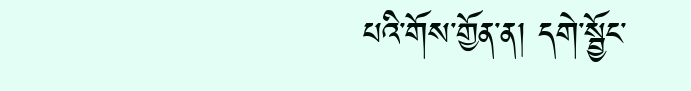པའི་གོས་གྱོན་ན། དགེ་སྦྱོང་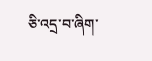ཅི་འདྲ་བ་ཞིག་